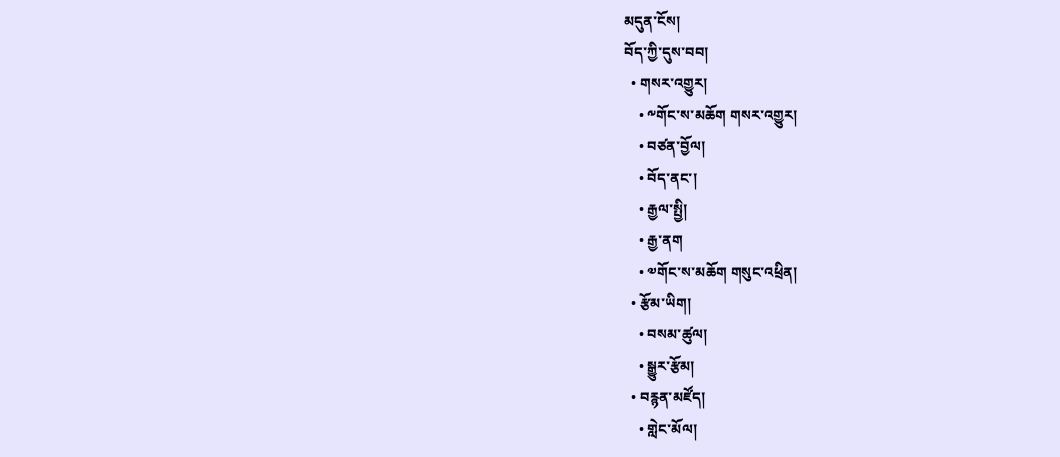མདུན་ངོས།
བོད་ཀྱི་དུས་བབ།
  • གསར་འགྱུར།
    • ༸གོང་ས་མཆོག གསར་འགྱུར།
    • བཙན་བྱོལ།
    • བོད་ནང་།
    • རྒྱལ་སྤྱི།
    • རྒྱ་ནག
    • ༧གོང་ས་མཆོག གསུང་འཕྲིན།
  • རྩོམ་ཡིག།
    • བསམ་ཚུལ།
    • སྒྱུར་རྩོམ།
  • བརྙན་མཛོད།
    • གླེང་མོལ།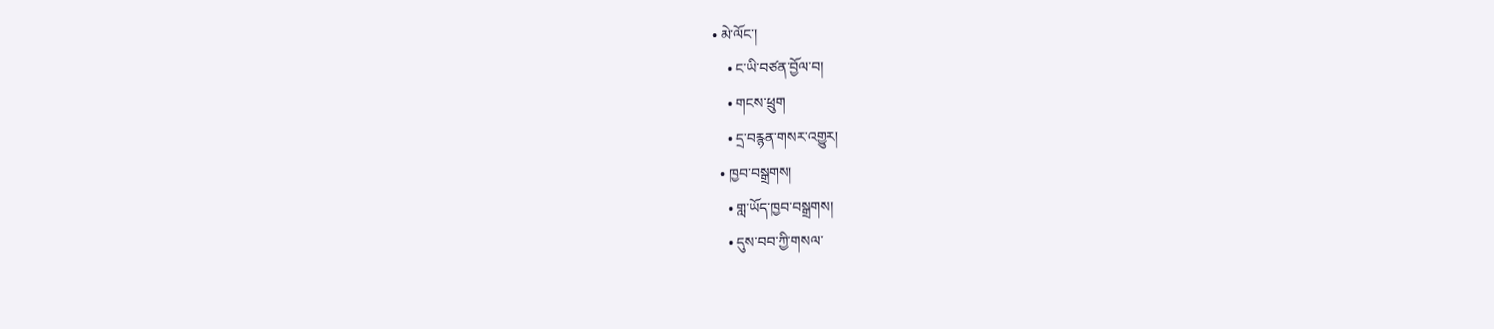• མེ་ལོང་།
    • ང་ཡི་བཙན་བྱོལ་བ།
    • གངས་ཕྲུག
    • དྲ་བརྙན་གསར་འགྱུར།
  • ཁྱབ་བསྒྲགས།
    • གླ་ཡོད་ཁྱབ་བསྒྲགས།
    • དུས་བབ་ཀྱི་གསལ་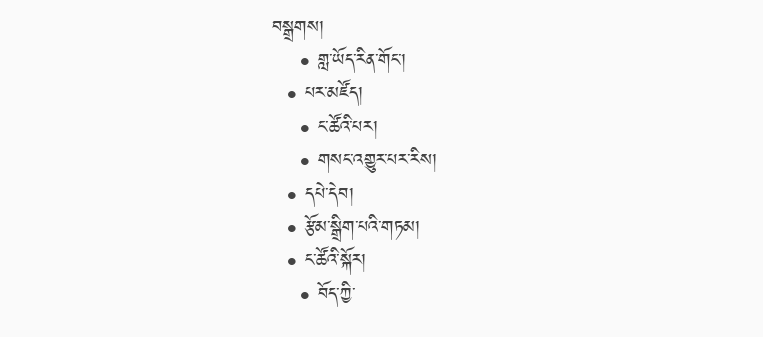བསྒྲགས།
    • གླ་ཡོད་རིན་གོང་།
  • པར་མཛོད།
    • ང་ཚོའི་པར།
    • གསང་འགྱུར་པར་རིས།
  • དཔེ་དེབ།
  • རྩོམ་སྒྲིག་པའི་གཏམ།
  • ང་ཚོའི་སྐོར།
    • བོད་ཀྱི་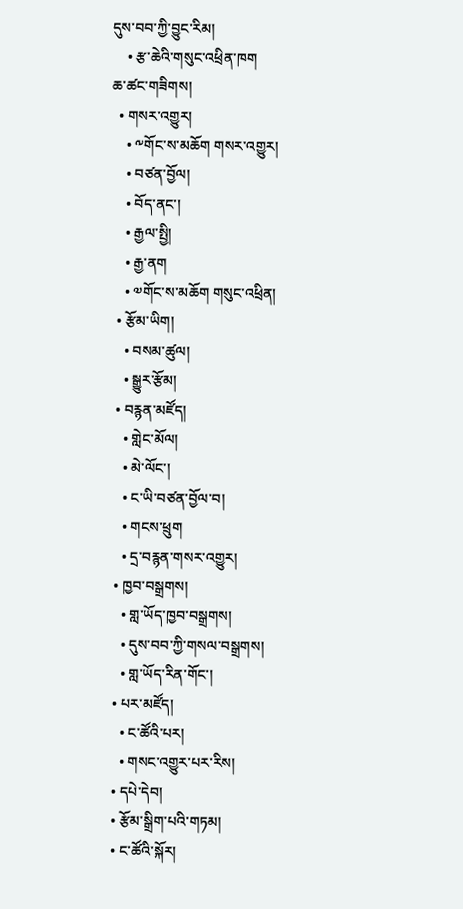དུས་བབ་ཀྱི་བྱུང་རིམ།
    • རྩ་ཆེའི་གསུང་འཕྲིན་ཁག
ཆ་ཚང་གཟིགས།
  • གསར་འགྱུར།
    • ༸གོང་ས་མཆོག གསར་འགྱུར།
    • བཙན་བྱོལ།
    • བོད་ནང་།
    • རྒྱལ་སྤྱི།
    • རྒྱ་ནག
    • ༧གོང་ས་མཆོག གསུང་འཕྲིན།
  • རྩོམ་ཡིག།
    • བསམ་ཚུལ།
    • སྒྱུར་རྩོམ།
  • བརྙན་མཛོད།
    • གླེང་མོལ།
    • མེ་ལོང་།
    • ང་ཡི་བཙན་བྱོལ་བ།
    • གངས་ཕྲུག
    • དྲ་བརྙན་གསར་འགྱུར།
  • ཁྱབ་བསྒྲགས།
    • གླ་ཡོད་ཁྱབ་བསྒྲགས།
    • དུས་བབ་ཀྱི་གསལ་བསྒྲགས།
    • གླ་ཡོད་རིན་གོང་།
  • པར་མཛོད།
    • ང་ཚོའི་པར།
    • གསང་འགྱུར་པར་རིས།
  • དཔེ་དེབ།
  • རྩོམ་སྒྲིག་པའི་གཏམ།
  • ང་ཚོའི་སྐོར།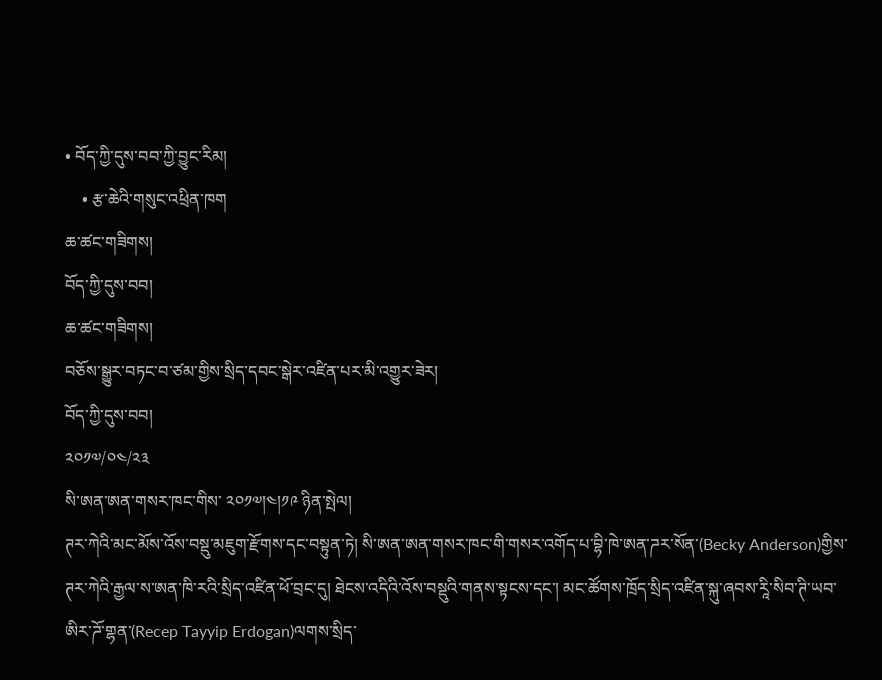• བོད་ཀྱི་དུས་བབ་ཀྱི་བྱུང་རིམ།
    • རྩ་ཆེའི་གསུང་འཕྲིན་ཁག
ཆ་ཚང་གཟིགས།
བོད་ཀྱི་དུས་བབ།
ཆ་ཚང་གཟིགས།
བཅོས་སྒྱུར་བཏང་བ་ཙམ་གྱིས་སྲིད་དབང་སྒེར་འཛིན་པར་མི་འགྱུར་ཟེར།
བོད་ཀྱི་དུས་བབ།
༢༠༡༧/༠༤/༢༣
སི་ཨན་ཨན་གསར་ཁང་གིས་ ༢༠༡༧།༤།༡༩ ཉིན་སྤེལ།
ཊར་ཀེའི་མང་མོས་འོས་བསྡུ་མཇུག་རྫོགས་དང་བསྟུན་ཏེ། སི་ཨན་ཨན་གསར་ཁང་གི་གསར་འགོད་པ་བྷི་ཁེ་ཨན་ཌར་སོན་(Becky Anderson)གྱིས་ཊར་ཀེའི་རྒྱལ་ས་ཨན་ཁི་རའི་སྲིད་འཛིན་ཕོ་བྲང་དུ། ཐེངས་འདིའི་འོས་བསྡུའི་གནས་སྟངས་དང་། མང་ཚོགས་ཁྲོད་སྲིད་འཛིན་སྐུ་ཞབས་རཱི་སིབ་ཊི་ཡབ་ཨིར་ཌོ་གྷན་(Recep Tayyip Erdogan)ལགས་སྲིད་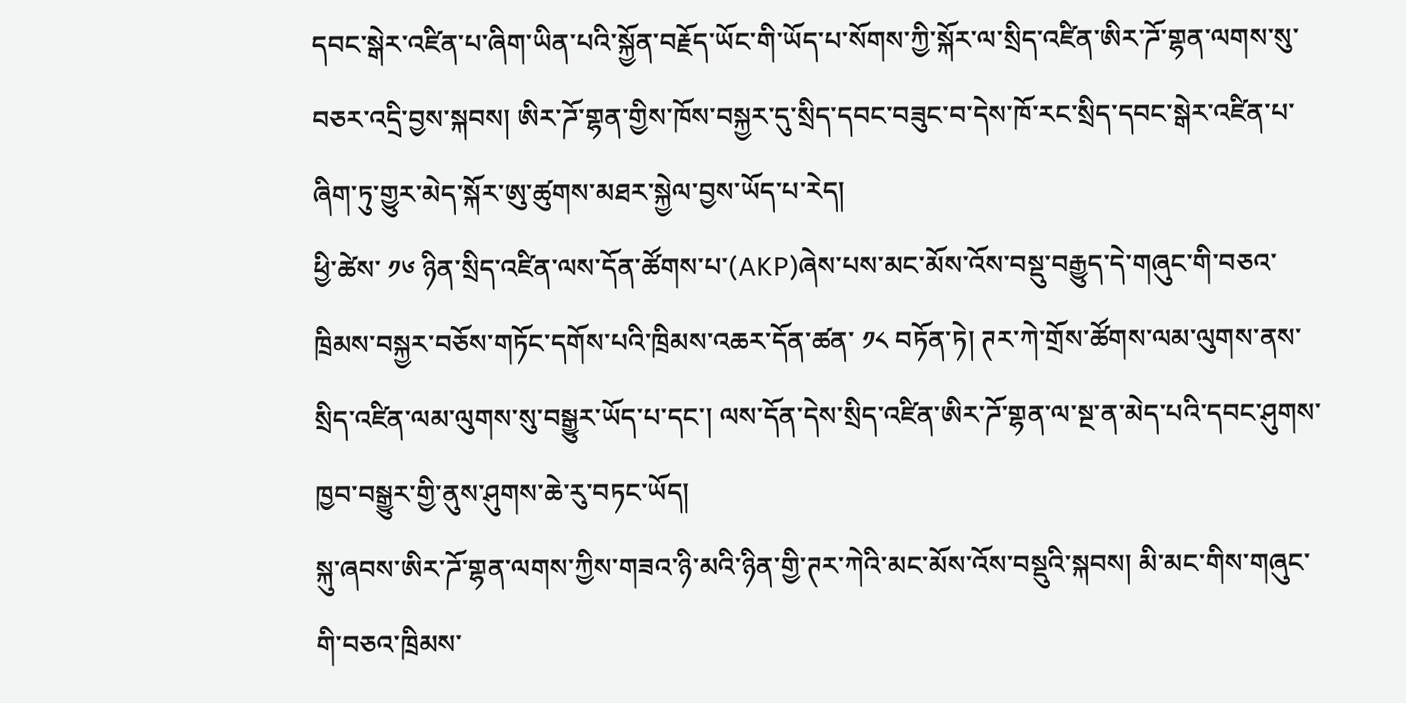དབང་སྒེར་འཛིན་པ་ཞིག་ཡིན་པའི་སྐྱོན་བརྗོད་ཡོང་གི་ཡོད་པ་སོགས་ཀྱི་སྐོར་ལ་སྲིད་འཛིན་ཨིར་ཌོ་གྷན་ལགས་སུ་བཅར་འདྲི་བྱས་སྐབས། ཨིར་ཌོ་གྷན་གྱིས་ཁོས་བསྐྱར་དུ་སྲིད་དབང་བཟུང་བ་དེས་ཁོ་རང་སྲིད་དབང་སྒེར་འཛིན་པ་ཞིག་ཏུ་གྱུར་མེད་སྐོར་ཨུ་ཚུགས་མཐར་སྐྱེལ་བྱས་ཡོད་པ་རེད།
ཕྱི་ཚེས་ ༡༦ ཉིན་སྲིད་འཛིན་ལས་དོན་ཚོགས་པ་(AKP)ཞེས་པས་མང་མོས་འོས་བསྡུ་བརྒྱུད་དེ་གཞུང་གི་བཅའ་ཁྲིམས་བསྐྱར་བཅོས་གཏོང་དགོས་པའི་ཁྲིམས་འཆར་དོན་ཚན་ ༡༨ བཏོན་ཏེ། ཊར་ཀེ་གྲོས་ཚོགས་ལམ་ལུགས་ནས་སྲིད་འཛིན་ལམ་ལུགས་སུ་བསྒྱུར་ཡོད་པ་དང་། ལས་དོན་དེས་སྲིད་འཛིན་ཨིར་ཌོ་གྷན་ལ་སྔ་ན་མེད་པའི་དབང་ཤུགས་ཁྱབ་བསྒྱུར་གྱི་ནུས་ཤུགས་ཆེ་རུ་བཏང་ཡོད།
སྐུ་ཞབས་ཨིར་ཌོ་གྷན་ལགས་ཀྱིས་གཟའ་ཉི་མའི་ཉིན་གྱི་ཊར་ཀེའི་མང་མོས་འོས་བསྡུའི་སྐབས། མི་མང་གིས་གཞུང་གི་བཅའ་ཁྲིམས་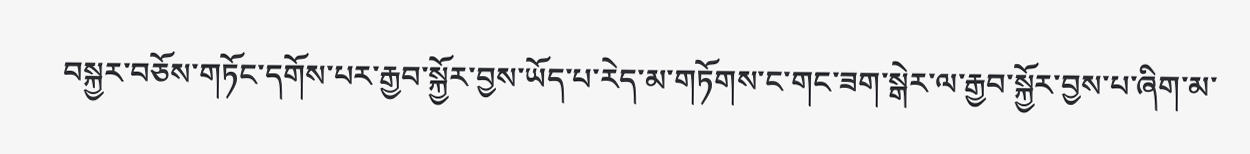བསྐྱར་བཅོས་གཏོང་དགོས་པར་རྒྱབ་སྐྱོར་བྱས་ཡོད་པ་རེད་མ་གཏོགས་ང་གང་ཟག་སྒེར་ལ་རྒྱབ་སྐྱོར་བྱས་པ་ཞིག་མ་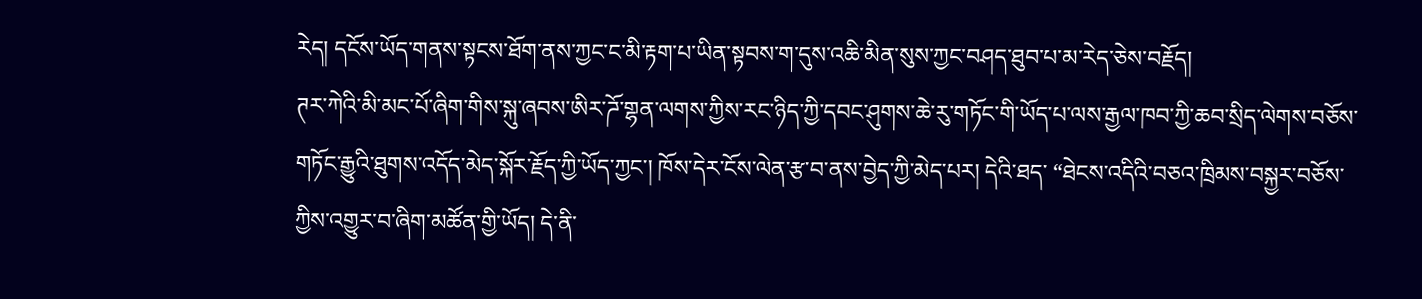རེད། དངོས་ཡོད་གནས་སྟངས་ཐོག་ནས་ཀྱང་ང་མི་རྟག་པ་ཡིན་སྟབས་ག་དུས་འཆི་མིན་སུས་ཀྱང་བཤད་ཐུབ་པ་མ་རེད་ཅེས་བརྗོད།
ཊར་ཀེའི་མི་མང་པོ་ཞིག་གིས་སྐུ་ཞབས་ཨིར་ཌོ་གྷན་ལགས་ཀྱིས་རང་ཉིད་ཀྱི་དབང་ཤུགས་ཆེ་རུ་གཏོང་གི་ཡོད་པ་ལས་རྒྱལ་ཁབ་ཀྱི་ཆབ་སྲིད་ལེགས་བཅོས་གཏོང་རྒྱུའི་ཐུགས་འདོད་མེད་སྐོར་རྗོད་ཀྱི་ཡོད་ཀྱང་། ཁོས་དེར་ངོས་ལེན་རྩ་བ་ནས་བྱེད་ཀྱི་མེད་པར། དེའི་ཐད་ “ཐེངས་འདིའི་བཅའ་ཁྲིམས་བསྐྱར་བཅོས་ཀྱིས་འགྱུར་བ་ཞིག་མཚོན་གྱི་ཡོད། དེ་ནི་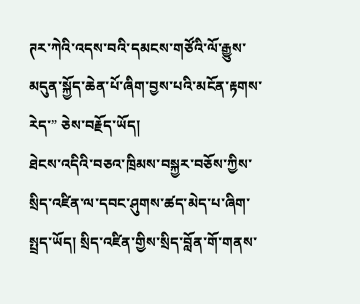ཊར་ཀེའི་འདས་བའི་དམངས་གཙོའི་ལོ་རྒྱུས་མདུན་སྐྱོད་ཆེན་པོ་ཞིག་བྱས་པའི་མངོན་རྟགས་རེད་” ཅེས་བརྗོད་ཡོད།
ཐེངས་འདིའི་བཅའ་ཁྲིམས་བསྐྱར་བཅོས་ཀྱིས་སྲིད་འཛིན་ལ་དབང་ཤུགས་ཚད་མེད་པ་ཞིག་སྤྲད་ཡོད། སྲིད་འཛིན་གྱིས་སྲིད་བློན་གོ་གནས་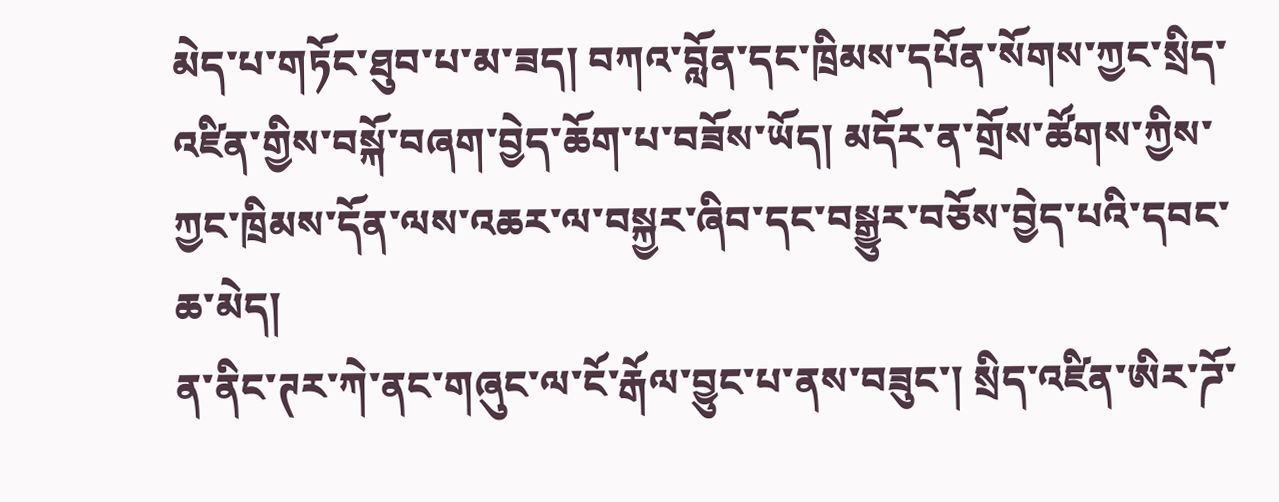མེད་པ་གཏོང་ཐུབ་པ་མ་ཟད། བཀའ་བློན་དང་ཁྲིམས་དཔོན་སོགས་ཀྱང་སྲིད་འཛིན་གྱིས་བསྐོ་བཞག་བྱེད་ཆོག་པ་བཟོས་ཡོད། མདོར་ན་གྲོས་ཚོགས་ཀྱིས་ཀྱང་ཁྲིམས་དོན་ལས་འཆར་ལ་བསྐྱར་ཞིབ་དང་བསྒྱུར་བཅོས་བྱེད་པའི་དབང་ཆ་མེད།
ན་ནིང་ཊར་ཀེ་ནང་གཞུང་ལ་ངོ་རྒོལ་བྱུང་པ་ནས་བཟུང་། སྲིད་འཛིན་ཨིར་ཌོ་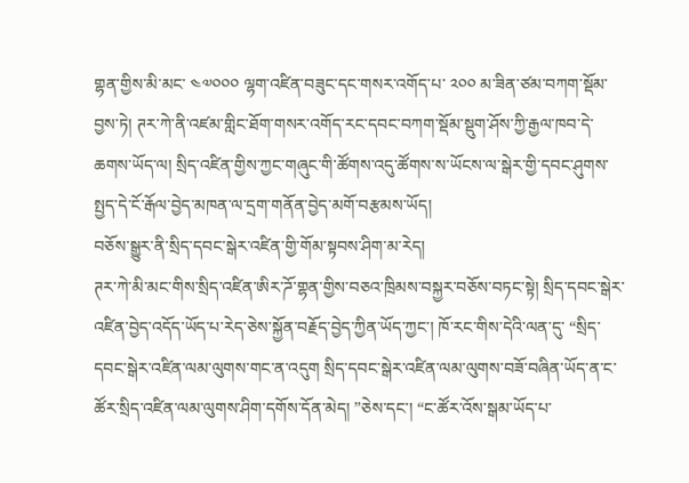གྷན་གྱིས་མི་མང་ ༤༧༠༠༠ ལྷག་འཛིན་བཟུང་དང་གསར་འགོད་པ་ ༢༠༠ མ་ཟིན་ཙམ་བཀག་སྡོམ་བྱས་ཏེ། ཊར་ཀེ་ནི་འཛམ་གླིང་ཐོག་གསར་འགོད་རང་དབང་བཀག་སྡོམ་སྡུག་ཤོས་ཀྱི་རྒྱལ་ཁབ་དེ་ཆགས་ཡོད་ལ། སྲིད་འཛིན་གྱིས་ཀྱང་གཞུང་གི་ཚོགས་འདུ་ཚོགས་ས་ཡོངས་ལ་སྒེར་གྱི་དབང་ཤུགས་སྤྱད་དེ་ངོ་རྒོལ་བྱེད་མཁན་ལ་དྲག་གནོན་བྱེད་མགོ་བརྩམས་ཡོད།
བཅོས་སྒྱུར་ནི་སྲིད་དབང་སྒེར་འཛིན་གྱི་གོམ་སྟབས་ཤིག་མ་རེད།
ཊར་ཀེ་མི་མང་གིས་སྲིད་འཛིན་ཨིར་ཌོ་གྷན་གྱིས་བཅའ་ཁྲིམས་བསྐྱར་བཅོས་བཏང་སྟེ། སྲིད་དབང་སྒེར་འཛིན་བྱེད་འདོད་ཡོད་པ་རེད་ཅེས་སྐྱོན་བརྗོད་བྱེད་ཀྱིན་ཡོད་ཀྱང་། ཁོ་རང་གིས་དེའི་ལན་དུ་ “སྲིད་དབང་སྒེར་འཛིན་ལམ་ལུགས་གང་ན་འདུག སྲིད་དབང་སྒེར་འཛིན་ལམ་ལུགས་བཟོ་བཞིན་ཡོད་ན་ང་ཚོར་སྲིད་འཛིན་ལམ་ལུགས་ཤིག་དགོས་དོན་མེད། ”ཅེས་དང་། “ང་ཚོར་འོས་སྒམ་ཡོད་པ་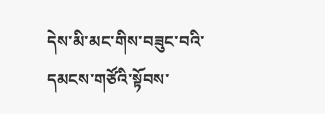དེས་མི་མང་གིས་བཟུང་བའི་དམངས་གཙོའི་སྟོབས་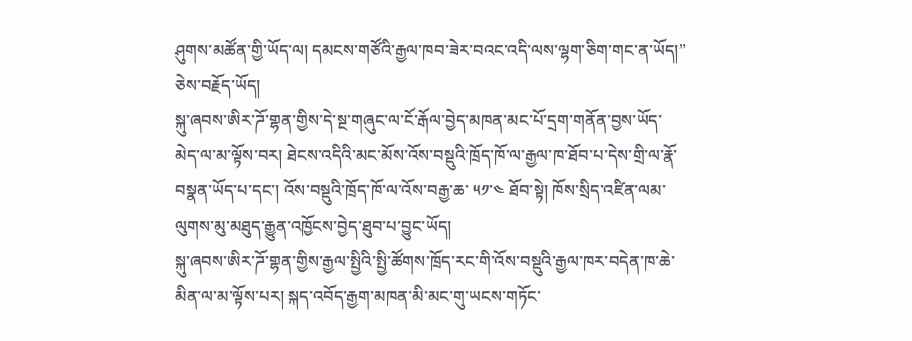ཤུགས་མཚོན་གྱི་ཡོད་ལ། དམངས་གཙོའི་རྒྱལ་ཁབ་ཟེར་བའང་འདི་ལས་ལྷག་ཅིག་གང་ན་ཡོད།” ཅེས་བརྗོད་ཡོད།
སྐུ་ཞབས་ཨིར་ཌོ་གྷན་གྱིས་དེ་སྔ་གཞུང་ལ་ངོ་རྒོལ་བྱེད་མཁན་མང་པོ་དྲག་གནོན་བྱས་ཡོད་མེད་ལ་མ་ལྟོས་བར། ཐེངས་འདིའི་མང་མོས་འོས་བསྡུའི་ཁྲོད་ཁོ་ལ་རྒྱལ་ཁ་ཐོབ་པ་དེས་གྲི་ལ་རྣོ་བསྣན་ཡོད་པ་དང་། འོས་བསྡུའི་ཁྲོད་ཁོ་ལ་འོས་བརྒྱ་ཆ་ ༥༡་༤ ཐོབ་སྟེ། ཁོས་སྲིད་འཛིན་ལམ་ལུགས་མུ་མཐུད་རྒྱུན་འཁྱོངས་བྱེད་ཐུབ་པ་བྱུང་ཡོད།
སྐུ་ཞབས་ཨིར་ཌོ་གྷན་གྱིས་རྒྱལ་སྤྱིའི་སྤྱི་ཚོགས་ཁྲོད་རང་གི་འོས་བསྡུའི་རྒྱལ་ཁར་བདེན་ཁ་ཆེ་མིན་ལ་མ་ལྟོས་པར། སྐད་འབོད་རྒྱག་མཁན་མི་མང་གུ་ཡངས་གཏོང་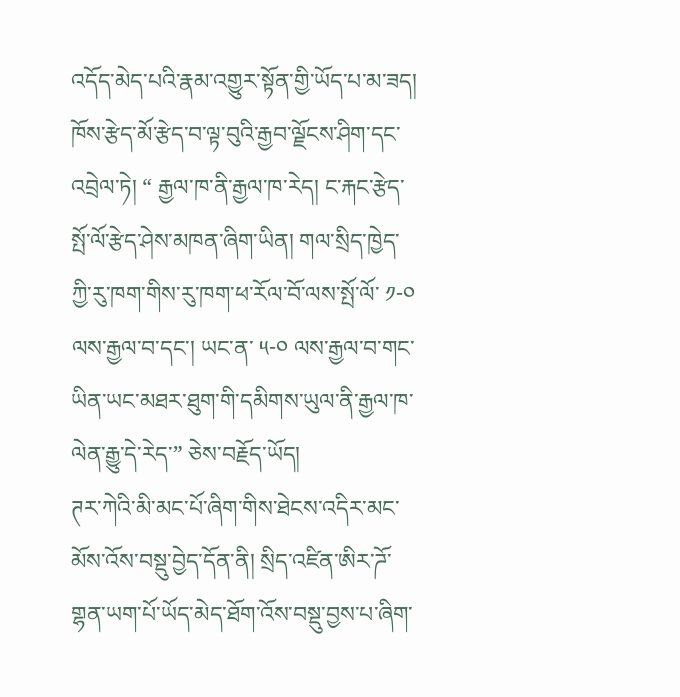འདོད་མེད་པའི་རྣམ་འགྱུར་སྟོན་གྱི་ཡོད་པ་མ་ཟད། ཁོས་རྩེད་མོ་རྩེད་བ་ལྟ་བུའི་རྒྱབ་ལྗོངས་ཤིག་དང་འབྲེལ་ཏེ། “ རྒྱལ་ཁ་ནི་རྒྱལ་ཁ་རེད། ང་རྐང་རྩེད་སྤོ་ལོ་རྩེད་ཤེས་མཁན་ཞིག་ཡིན། གལ་སྲིད་ཁྱེད་ཀྱི་རུ་ཁག་གིས་རུ་ཁག་ཕ་རོལ་བོ་ལས་སྤོ་ལོ་ ༡-༠ ལས་རྒྱལ་བ་དང་། ཡང་ན་ ༥-༠ ལས་རྒྱལ་བ་གང་ཡིན་ཡང་མཐར་ཐུག་གི་དམིགས་ཡུལ་ནི་རྒྱལ་ཁ་ལེན་རྒྱུ་དེ་རེད་” ཅེས་བརྗོད་ཡོད།
ཊར་ཀེའི་མི་མང་པོ་ཞིག་གིས་ཐེངས་འདིར་མང་མོས་འོས་བསྡུ་བྱེད་དོན་ནི། སྲིད་འཛིན་ཨིར་ཌོ་གྷན་ཡག་པོ་ཡོད་མེད་ཐོག་འོས་བསྡུ་བྱས་པ་ཞིག་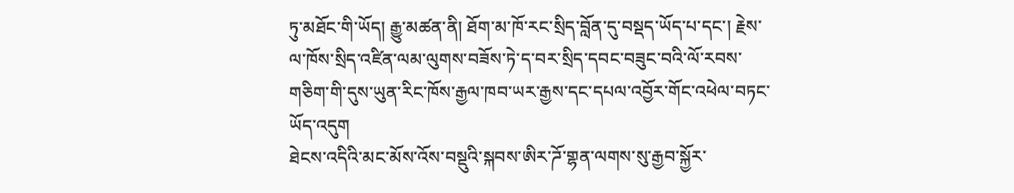ཏུ་མཐོང་གི་ཡོད། རྒྱུ་མཚན་ནི། ཐོག་མ་ཁོ་རང་སྲིད་བློན་དུ་བསྡད་ཡོད་པ་དང་། རྗེས་ལ་ཁོས་སྲིད་འཛིན་ལམ་ལུགས་བཟོས་ཏེ་ད་བར་སྲིད་དབང་བཟུང་བའི་ལོ་རབས་གཅིག་གི་དུས་ཡུན་རིང་ཁོས་རྒྱལ་ཁབ་ཡར་རྒྱས་དང་དཔལ་འབྱོར་གོང་འཕེལ་བཏང་ཡོད་འདུག
ཐེངས་འདིའི་མང་མོས་འོས་བསྡུའི་སྐབས་ཨིར་ཌོ་གྷན་ལགས་སུ་རྒྱབ་སྐྱོར་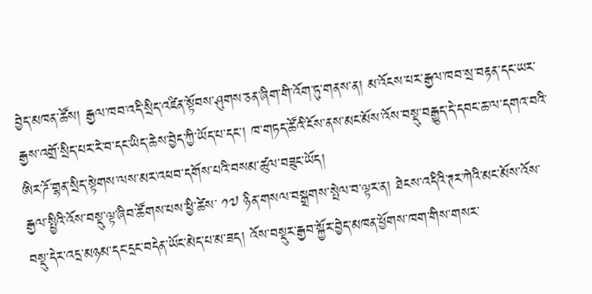བྱེད་མཁན་ཚོས། རྒྱལ་ཁབ་འདི་སྲིད་འཛིན་སྟོབས་ཤུགས་ཅན་ཞིག་གི་འོག་ཏུ་གནས་ན། མ་འོངས་པར་རྒྱལ་ཁབ་སྲ་བརྟན་དང་ཡར་རྒྱས་འགྲོ་སྲིད་པར་རེ་བ་དང་ཡིད་ཆེས་བྱེད་ཀྱི་ཡོད་པ་དང་། ཁ་གཏད་ཚོའི་ངོས་ནས་མང་མོས་འོས་བསྡུ་བརྒྱུད་དེ་དབང་ཆ་ལ་དགའ་བའི་ཨིར་ཌོ་གྷན་སྲིད་སྟེགས་ལས་མར་འཕབ་དགོས་པའི་བསམ་ཚུལ་བཟུང་ཡོད།
རྒྱལ་སྤྱིའི་འོས་བསྡུ་ལྟ་ཞིབ་ཚོགས་པས་ཕྱི་ཚེས་ ༡༧ ཉིན་གསལ་བསྒྲགས་སྤེལ་བ་ལྟར་ན། ཐེངས་འདིའི་ཊར་ཀེའི་མང་མོས་འོས་བསྡུ་དེར་འདྲ་མཉམ་དང་དྲང་བདེན་ཡོང་མེད་པ་མ་ཟད། འོས་བསྡུར་རྒྱབ་སྐྱོར་བྱེད་མཁན་ཕྱོགས་ཁག་གིས་གསར་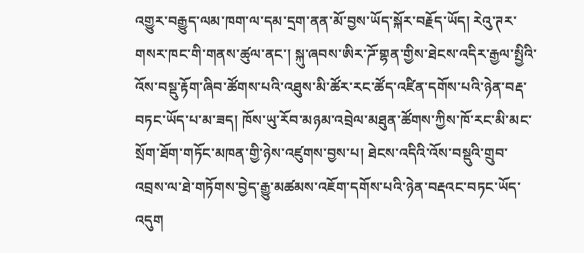འགྱུར་བརྒྱུད་ལམ་ཁག་ལ་དམ་དྲག་ནན་མོ་བྱས་ཡོད་སྐོར་བརྗོད་ཡོད། རེའུ་ཊར་གསར་ཁང་གི་གནས་ཚུལ་ནང་། སྐུ་ཞབས་ཨིར་ཌོ་གྷན་གྱིས་ཐེངས་འདིར་རྒྱལ་སྤྱིའི་འོས་བསྡུ་རྟོག་ཞིབ་ཚོགས་པའི་འཐུས་མི་ཚོར་རང་ཚོད་འཛིན་དགོས་པའི་ཉེན་བརྡ་བཏང་ཡོད་པ་མ་ཟད། ཁོས་ཡུ་རོབ་མཉམ་འབྲེལ་མཐུན་ཚོགས་ཀྱིས་ཁོ་རང་མི་མང་སྲོག་ཐོག་གཏོང་མཁན་གྱི་ཉེས་འཛུགས་བྱས་པ། ཐེངས་འདིའི་འོས་བསྡུའི་གྲུབ་འབྲས་ལ་ཐེ་གཏོགས་བྱེད་རྒྱུ་མཚམས་འཇོག་དགོས་པའི་ཉེན་བརྡའང་བཏང་ཡོད་འདུག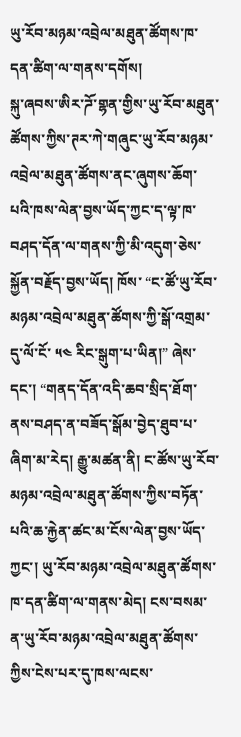ཡུ་རོབ་མཉམ་འབྲེལ་མཐུན་ཚོགས་ཁ་དན་ཚིག་ལ་གནས་དགོས།
སྐུ་ཞབས་ཨིར་ཌོ་གྷན་གྱིས་ཡུ་རོབ་མཐུན་ཚོགས་ཀྱིས་ཊར་ཀེ་གཞུང་ཡུ་རོབ་མཉམ་འབྲེལ་མཐུན་ཚོགས་ནང་ཞུགས་ཆོག་པའི་ཁས་ལེན་བྱས་ཡོད་ཀྱང་ད་ལྟ་ཁ་བཤད་དོན་ལ་གནས་ཀྱི་མི་འདུག་ཅེས་སྐྱོན་བརྗོད་བྱས་ཡོད། ཁོས་ “ང་ཚོ་ཡུ་རོབ་མཉམ་འབྲེལ་མཐུན་ཚོགས་ཀྱི་སྒོ་འགྲམ་དུ་ལོ་ངོ་ ༥༤ རིང་སྒུག་པ་ཡིན།” ཞེས་དང་། “གནད་དོན་འདི་ཆབ་སྲིད་ཐོག་ནས་བཤད་ན་བཟོད་སྒོམ་བྱེད་ཐུབ་པ་ཞིག་མ་རེད། རྒྱུ་མཚན་ནི། ང་ཚོས་ཡུ་རོབ་མཉམ་འབྲེལ་མཐུན་ཚོགས་ཀྱིས་བཏོན་པའི་ཆ་རྐྱེན་ཚང་མ་ངོས་ལེན་བྱས་ཡོད་ཀྱང་། ཡུ་རོབ་མཉམ་འབྲེལ་མཐུན་ཚོགས་ཁ་དན་ཚིག་ལ་གནས་མེད། ངས་བསམ་ན་ཡུ་རོབ་མཉམ་འབྲེལ་མཐུན་ཚོགས་ཀྱིས་ངེས་པར་དུ་ཁས་ལངས་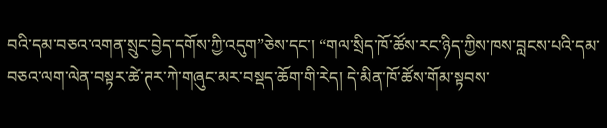བའི་དམ་བཅའ་འགན་སྲུང་བྱེད་དགོས་ཀྱི་འདུག”ཅེས་དང་། “གལ་སྲིད་ཁོ་ཚོས་རང་ཉིད་ཀྱིས་ཁས་བླངས་པའི་དམ་བཅའ་ལག་ལེན་བསྟར་ཚེ་ཊར་ཀེ་གཞུང་མར་བསྡད་ཆོག་གི་རེད། དེ་མིན་ཁོ་ཚོས་གོམ་སྟབས་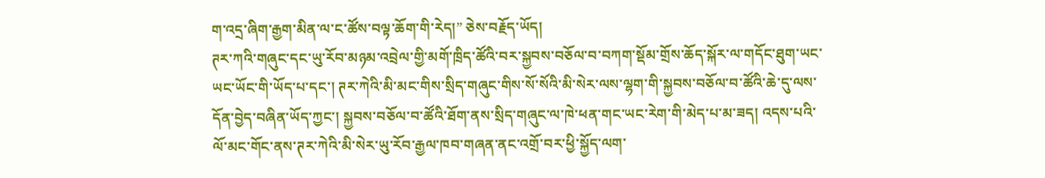ག་འདྲ་ཞིག་རྒྱག་མིན་ལ་ང་ཚོས་བལྟ་ཆོག་གི་རེད།” ཅེས་བརྗོད་ཡོད།
ཊར་ཀའི་གཞུང་དང་ཡུ་རོབ་མཉམ་འབྲེལ་གྱི་མགོ་ཁྲིད་ཚོའི་བར་སྐྱབས་བཅོལ་བ་བཀག་སྡོམ་གྲོས་ཆོད་སྐོར་ལ་གདོང་ཐུག་ཡང་ཡང་ཡོང་གི་ཡོད་པ་དང་། ཊར་ཀེའི་མི་མང་གིས་སྲིད་གཞུང་གིས་སོ་སོའི་མི་སེར་ལས་ལྷག་གི་སྐྱབས་བཅོལ་བ་ཚོའི་ཆེ་དུ་ལས་དོན་བྱེད་བཞིན་ཡོད་ཀྱང་། སྐྱབས་བཅོལ་བ་ཚོའི་ཐོག་ནས་སྲིད་གཞུང་ལ་ཁེ་ཕན་གང་ཡང་རེག་གི་མེད་པ་མ་ཟད། འདས་པའི་ལོ་མང་གོང་ནས་ཊར་ཀེའི་མི་སེར་ཡུ་རོབ་རྒྱལ་ཁབ་གཞན་ནང་འགྲོ་བར་ཕྱི་སྐྱོད་ལག་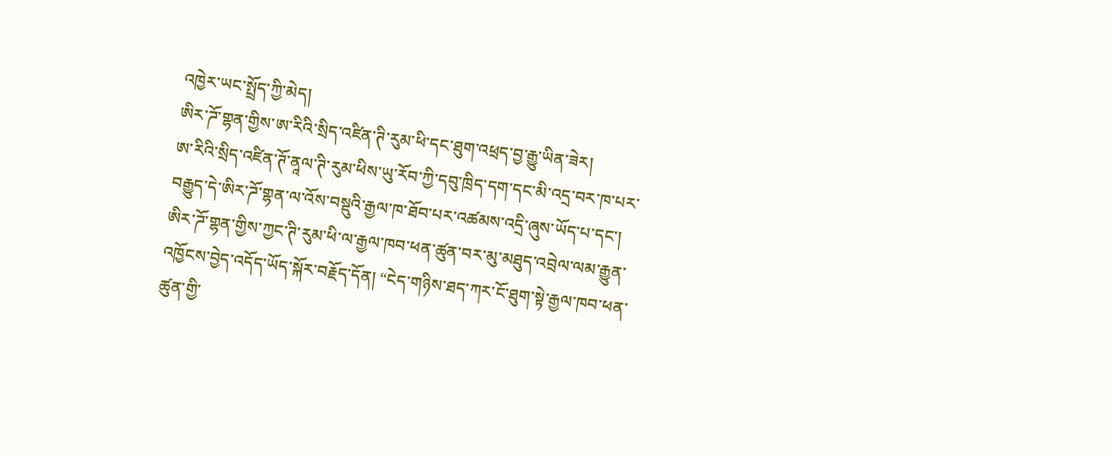འཁྱེར་ཡང་སྤྲོད་ཀྱི་མེད།
ཨིར་ཌོ་གྷན་གྱིས་ཨ་རིའི་སྲིད་འཛིན་ཊི་རུམ་ཕི་དང་ཐུག་འཕྲད་བྱ་རྒྱུ་ཡིན་ཟེར།
ཨ་རིའི་སྲིད་འཛིན་ཊོ་ནཱལ་ཊི་རུམ་ཕིས་ཡུ་རོབ་ཀྱི་དབུ་ཁྲིད་དག་དང་མི་འདྲ་བར་ཁ་པར་བརྒྱུད་དེ་ཨིར་ཌོ་གྷན་ལ་འོས་བསྡུའི་རྒྱལ་ཁ་ཐོབ་པར་འཚམས་འདྲི་ཞུས་ཡོད་པ་དང་། ཨིར་ཌོ་གྷན་གྱིས་ཀྱང་ཊི་རུམ་ཕི་ལ་རྒྱལ་ཁབ་ཕན་ཚུན་བར་མུ་མཐུད་འབྲེལ་ལམ་རྒྱུན་འཁྱོངས་བྱེད་འདོད་ཡོད་སྐོར་བརྗོད་དོན། “ངེད་གཉིས་ཐད་ཀར་ངོ་ཐུག་སྟེ་རྒྱལ་ཁབ་ཕན་ཚུན་གྱི་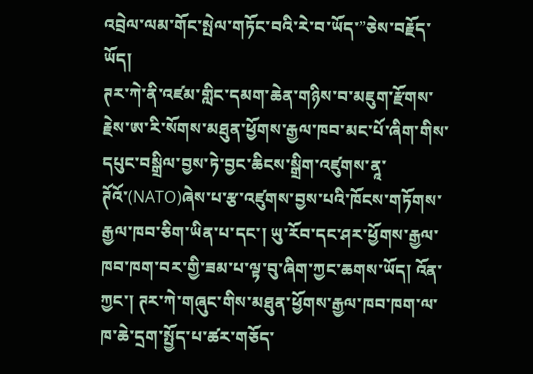འབྲེལ་ལམ་གོང་སྤེལ་གཏོང་བའི་རེ་བ་ཡོད་”ཅེས་བརྗོད་ཡོད།
ཊར་ཀེ་ནི་འཛམ་གླིང་དམག་ཆེན་གཉིས་བ་མཇུག་རྫོགས་རྗེས་ཨ་རི་སོགས་མཐུན་ཕྱོགས་རྒྱལ་ཁབ་མང་པོ་ཞིག་གིས་དཔུང་བསྒྲིལ་བྱས་ཏེ་བྱང་ཆིངས་སྒྲིག་འཛུགས་ནཱ་ཊོའོ་(NATO)ཞེས་པ་རྩ་འཛུགས་བྱས་པའི་ཁོངས་གཏོགས་རྒྱལ་ཁབ་ཅིག་ཡིན་པ་དང་། ཡུ་རོབ་དང་ཤར་ཕྱོགས་རྒྱལ་ཁབ་ཁག་བར་གྱི་ཟམ་པ་ལྟ་བུ་ཞིག་ཀྱང་ཆགས་ཡོད། འོན་ཀྱང་། ཊར་ཀེ་གཞུང་གིས་མཐུན་ཕྱོགས་རྒྱལ་ཁབ་ཁག་ལ་ཁ་ཆེ་དྲག་སྤྱོད་པ་ཚར་གཅོད་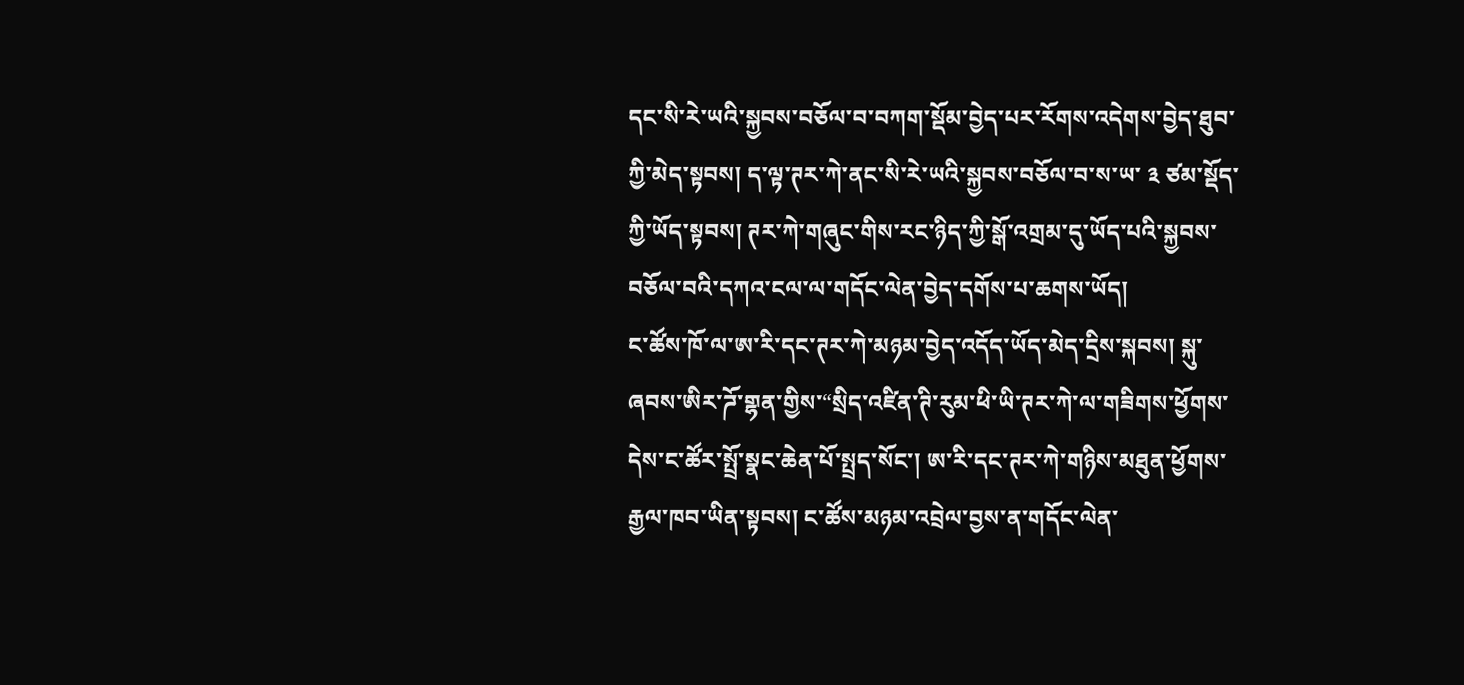དང་སི་རེ་ཡའི་སྐྱབས་བཅོལ་བ་བཀག་སྡོམ་བྱེད་པར་རོགས་འདེགས་བྱེད་ཐུབ་ཀྱི་མེད་སྟབས། ད་ལྟ་ཊར་ཀེ་ནང་སི་རེ་ཡའི་སྐྱབས་བཅོལ་བ་ས་ཡ་ ༣ ཙམ་སྡོད་ཀྱི་ཡོད་སྟབས། ཊར་ཀེ་གཞུང་གིས་རང་ཉིད་ཀྱི་སྒོ་འགྲམ་དུ་ཡོད་པའི་སྐྱབས་བཅོལ་བའི་དཀའ་ངལ་ལ་གདོང་ལེན་བྱེད་དགོས་པ་ཆགས་ཡོད།
ང་ཚོས་ཁོ་ལ་ཨ་རི་དང་ཊར་ཀེ་མཉམ་བྱེད་འདོད་ཡོད་མེད་དྲིས་སྐབས། སྐུ་ཞབས་ཨིར་ཌོ་གྷན་གྱིས་“སྲིད་འཛིན་ཊི་རུམ་ཕི་ཡི་ཊར་ཀེ་ལ་གཟིགས་ཕྱོགས་དེས་ང་ཚོར་སྤྲོ་སྣང་ཆེན་པོ་སྤྲད་སོང་། ཨ་རི་དང་ཊར་ཀེ་གཉིས་མཐུན་ཕྱོགས་རྒྱལ་ཁབ་ཡིན་སྟབས། ང་ཚོས་མཉམ་འབྲེལ་བྱས་ན་གདོང་ལེན་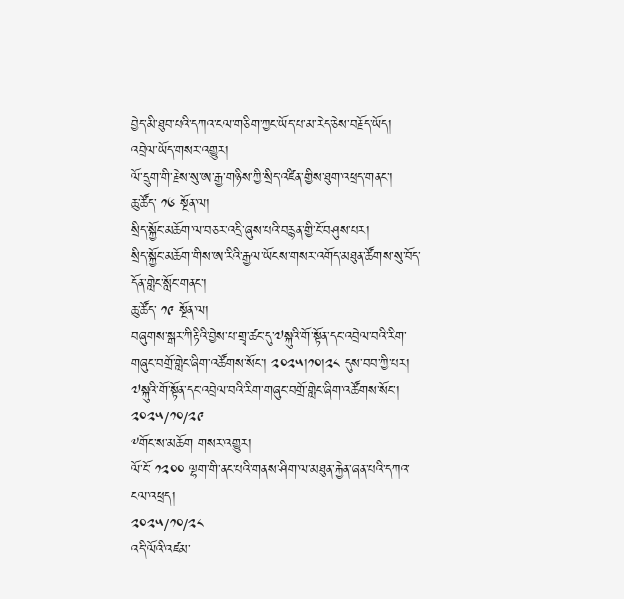བྱེད་མི་ཐུབ་པའི་དཀའ་ངལ་གཅིག་ཀྱང་ཡོད་པ་མ་རེད་ཅེས་བརྗོད་ཡོད།
འབྲེལ་ཡོད་གསར་འགྱུར།
ལོ་དྲུག་གི་རྗེས་སུ་ཨ་རྒྱ་གཉིས་ཀྱི་སྲིད་འཛིན་གྱིས་ཐུག་འཕྲད་གནང་།
ཆུ་ཚོད་ ༡༦ སྔོན་ལ།
སྲིད་སྐྱོང་མཆོག་ལ་བཅར་འདྲི་ཞུས་པའི་བརྙན་གྱི་ངོ་བཤུས་པར།
སྲིད་སྐྱོང་མཆོག་གིས་ཨ་རིའི་རྒྱལ་ཡོངས་གསར་འགོད་མཐུན་ཚོགས་སུ་བོད་དོན་གླེང་སློང་གནང་།
ཆུ་ཚོད་ ༡༩ སྔོན་ལ།
བཞུགས་སྒར་ཀིརྟིའི་བྱེས་པ་གྲྭ་ཚང་དུ་༧སྐུའི་གོ་སྟོན་དང་འབྲེལ་བའི་རིག་གཞུང་བགྲོ་གླེང་ཞིག་འཚོགས་སོང་། ༢༠༢༥།༡༠།༢༨ དུས་བབ་ཀྱི་པར།
༧སྐུའི་གོ་སྟོན་དང་འབྲེལ་བའི་རིག་གཞུང་བགྲོ་གླེང་ཞིག་འཚོགས་སོང་།
༢༠༢༥/༡༠/༢༩
༸གོང་ས་མཆོག གསར་འགྱུར།
ལོ་ངོ་ ༡༢༠༠ ལྷག་གི་ནང་པའི་གནས་ཤིག་ལ་མཐུན་རྐྱེན་ཞན་པའི་དཀའ་ངལ་འཕྲད།
༢༠༢༥/༡༠/༢༨
འདི་ལོའི་འཛམ་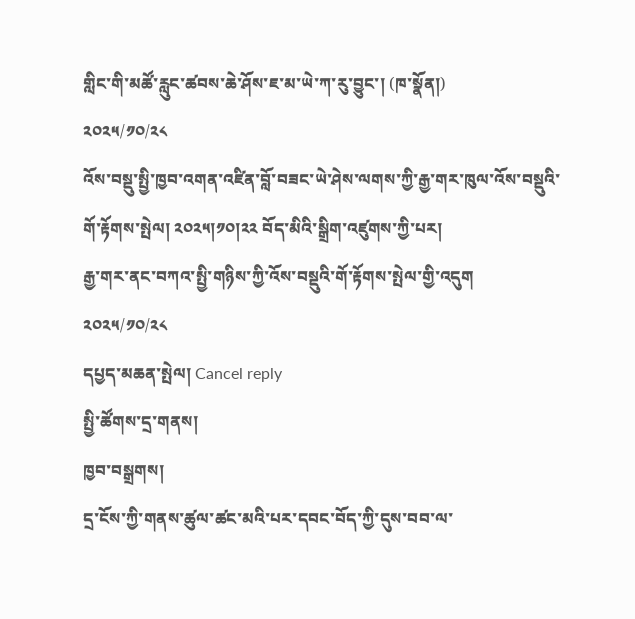གླིང་གི་མཚོ་རླུང་ཚབས་ཆེ་ཤོས་ཇ་མ་ཡེ་ཀ་རུ་བྱུང་། (ཁ་སྣོན།)
༢༠༢༥/༡༠/༢༨
འོས་བསྡུ་སྤྱི་ཁྱབ་འགན་འཛིན་བློ་བཟང་ཡེ་ཤེས་ལགས་ཀྱི་རྒྱ་གར་ཁུལ་འོས་བསྡུའི་གོ་རྟོགས་སྤེལ། ༢༠༢༥།༡༠།༢༢ བོད་མིའི་སྒྲིག་འཛུགས་ཀྱི་པར།
རྒྱ་གར་ནང་བཀའ་སྤྱི་གཉིས་ཀྱི་འོས་བསྡུའི་གོ་རྟོགས་སྤེལ་གྱི་འདུག
༢༠༢༥/༡༠/༢༨
དཔྱད་མཆན་སྤེལ། Cancel reply
སྤྱི་ཚོགས་དྲ་གནས།
ཁྱབ་བསྒྲགས།
དྲ་ངོས་ཀྱི་གནས་ཚུལ་ཚང་མའི་པར་དབང་བོད་ཀྱི་དུས་བབ་ལ་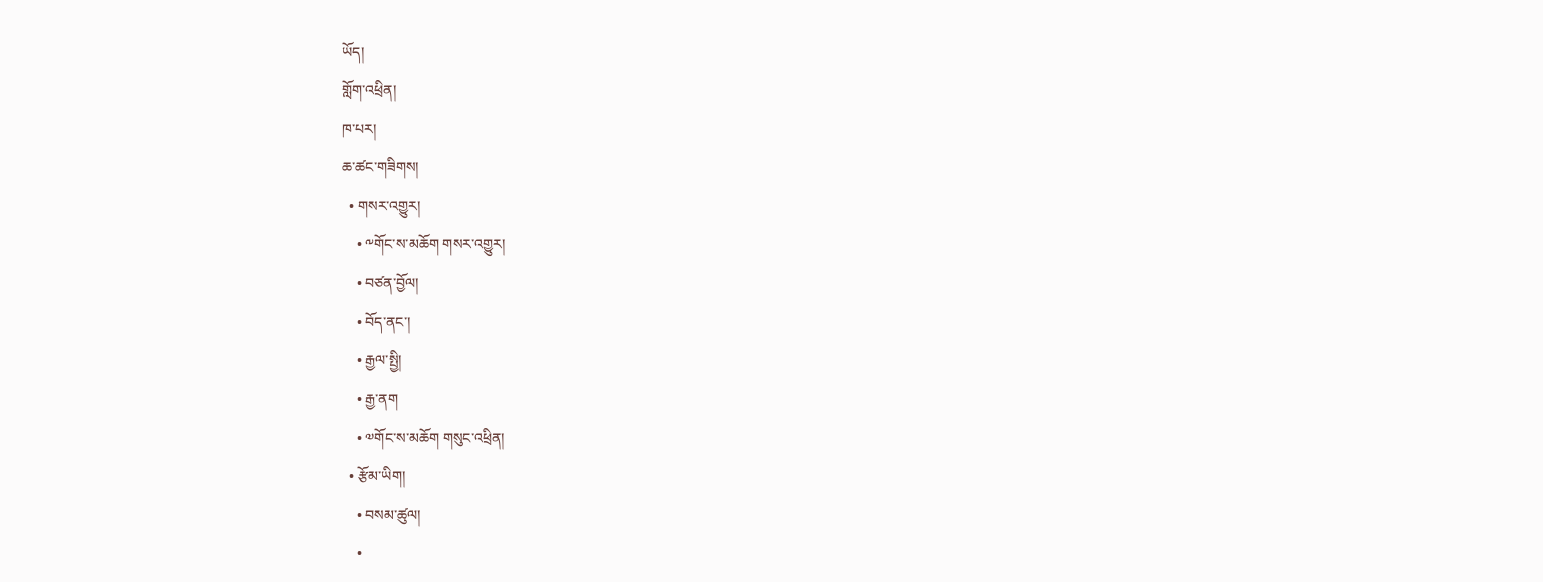ཡོད།
གློག་འཕྲིན།
ཁ་པར།
ཆ་ཚང་གཟིགས།
  • གསར་འགྱུར།
    • ༸གོང་ས་མཆོག གསར་འགྱུར།
    • བཙན་བྱོལ།
    • བོད་ནང་།
    • རྒྱལ་སྤྱི།
    • རྒྱ་ནག
    • ༧གོང་ས་མཆོག གསུང་འཕྲིན།
  • རྩོམ་ཡིག།
    • བསམ་ཚུལ།
    •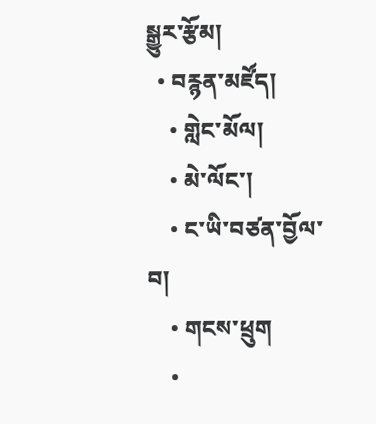སྒྱུར་རྩོམ།
  • བརྙན་མཛོད།
    • གླེང་མོལ།
    • མེ་ལོང་།
    • ང་ཡི་བཙན་བྱོལ་བ།
    • གངས་ཕྲུག
    •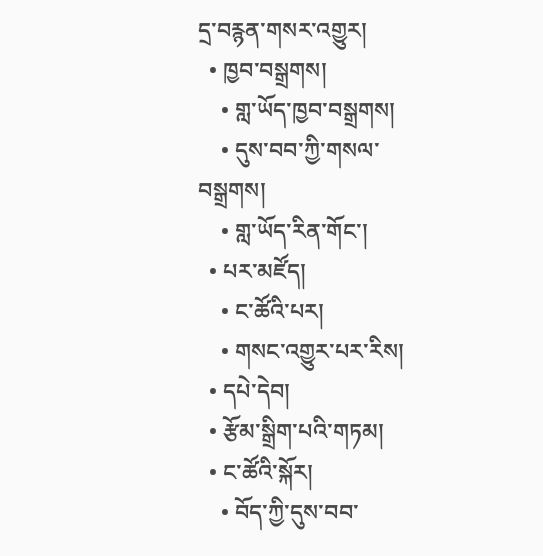དྲ་བརྙན་གསར་འགྱུར།
  • ཁྱབ་བསྒྲགས།
    • གླ་ཡོད་ཁྱབ་བསྒྲགས།
    • དུས་བབ་ཀྱི་གསལ་བསྒྲགས།
    • གླ་ཡོད་རིན་གོང་།
  • པར་མཛོད།
    • ང་ཚོའི་པར།
    • གསང་འགྱུར་པར་རིས།
  • དཔེ་དེབ།
  • རྩོམ་སྒྲིག་པའི་གཏམ།
  • ང་ཚོའི་སྐོར།
    • བོད་ཀྱི་དུས་བབ་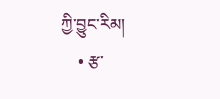ཀྱི་བྱུང་རིམ།
    • རྩ་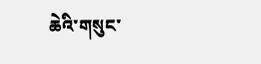ཆེའི་གསུང་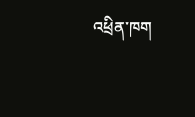འཕྲིན་ཁག